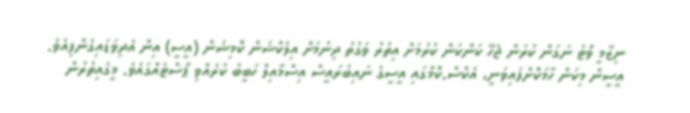ނިޒާމީ ވޯޓު ނަގަން ކުރަން ޖެހޭ ކަންކަން ކުރުމަށް އިތުރު ވަގުތު ދިނުމަށް އިލެކްޝަން ކޮމިޝަން (އީސީ) އިން އެދިވަޑައިގެންފިއެވެ.
އީސީން މިކަން ހާމަކޮށްފައިވަނީ، އެކްސް.ކޮމްގައި އީސީގެ ނައިބުރައީސް އިސްމާއިލް ހަބީބު ކުރެއްވި ޕޯސްޓެއްގައެވެ. މީގެއިތުރުން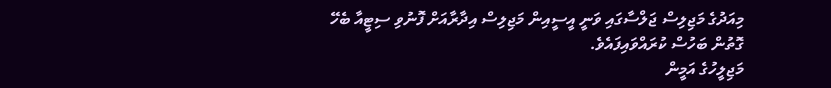މިއަދުގެ މަޖިލިސް ޖަލްސާގައި ވަނީ އީސީއިން މަޖިލިސް އިދާރާއަށް ފޮނުވި ސިޓީއާ ބެހޭ ގޮތުން ބަހުސް ކުރައްވައިފައެވެ.
މަޖިލީހުގެ އަމީން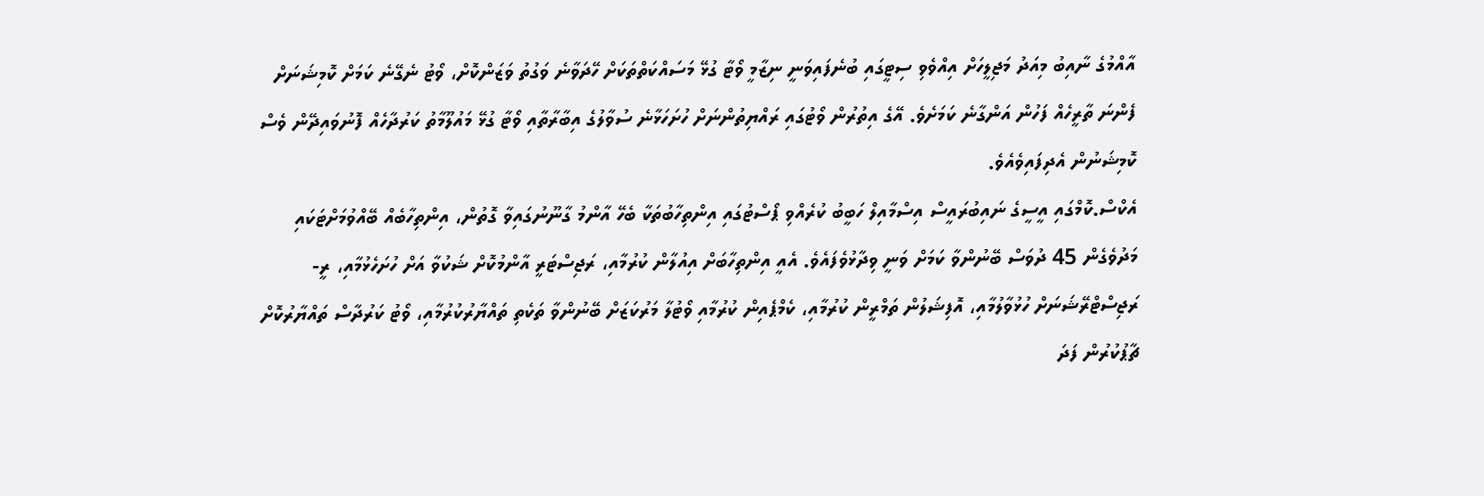އާއްމުގެ ނާއިބު މިއަދު މަޖިލީހަށް އިއްވެވި ސިޓީގައި ބުނެފައިވަނީ ނިޒާމީ ވޯޓާ ގުޅޭ މަސައްކަތްތަކަށް ހޭދަވާނެ ވަގުތު ވަޒަންކޮށް، ވޯޓު ނެގޭނެ ކަމަށް ކޮމިޝަނަށް ފެންނަ ތާރީހެއް ފަހުން އަންގާނެ ކަމަށެވެ. އޭގެ އިތުރުން ވޯޓުގައި ރައްޔިތުންނަށް ހުށަހަޅާނެ ސުވާލުގެ އިބާރާތާއި ވޯޓާ ގުޅޭ މައުލޫމާތު ކަރުދާހެއް ފޮނުވައިދޭން ވެސް ކޮމިޝަނުން އެދިފައިވެއެވެ.
އެކްސް.ކޮމްގައި އީސީގެ ނައިބުރައީސް އިސްމާއިލް ހަބީބު ކުރެއްވި ޕޯސްޓުގައި އިންތިހާބުތަކާ ބެހޭ އާންމު ގާނޫނުގައިވާ ގޮތުން، އިންތިހާބެއް ބޭއްވުމަށްޓަކައި މަދުވެގެން 45 ދުވަސް ބޭނުންވާ ކަމަށް ވަނީ ވިދާޅުވެފައެވެ. އެއީ އިންތިހާބަށް އިއުލާން ކުރުމާއި، ރަޖިސްޓަރީ އާންމުކޮށް ޝަކުވާ އަށް ހުށަހެޅުމާއި، ރީ-ރަޖިސްޓްރޭޝަނަށް ހުޅުވާލުމާއި، އޮފިޝަލުން ތަމްރީން ކުރުމާއި، ކެމްޕެއިން ކުރުމާއި ވޯޓުލާ މަރުކަޒަށް ބޭނުންވާ ތަކެތި ތައްޔާރުކުރުމާއި، ވޯޓު ކަރުދާސް ތައްޔާރުކޮށް ޗާޕުކުރުން ފަދަ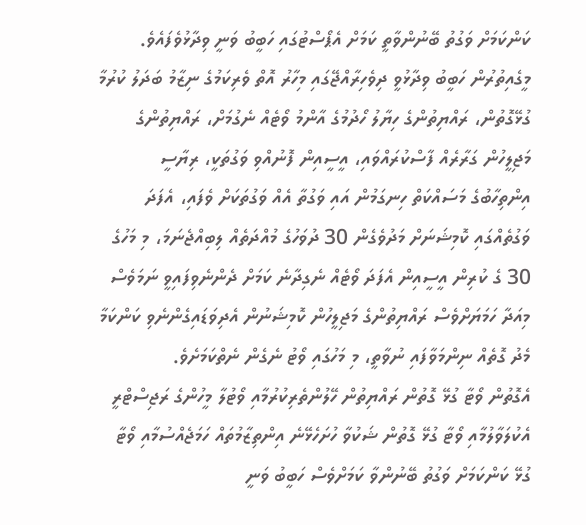ކަންކަމަށް ވަގުތު ބޭނުންވާތީ ކަމަށް އެޕޯސްޓުގައި ހަބީބު ވަނީ ވިދާޅުވެފައެވެ.
މީގެއިތުރުން ހަބީބު ވިދާޅުވީ ދިވެހިރާއްޖޭގައި މިހާރު އޮތް ވެރިކަމުގެ ނިޒާމު ބަދަލު ކުރުމާ ގުޅޭގޮތުން، ރައްޔިތުންގެ ހިޔާލު ހޯދުމުގެ އާންމު ވޯޓެއް ނެގުމަށް، ރައްޔިތުންގެ މަޖިލީހުން ގަރާރެއް ފާސްކުރައްވައި، އީސީއިން ފޮނުއްވި ވަގުތަކީ، ރިޔާސީ އިންތިހާބުގެ މަސައްކަތް ހިނގަމުން އައި ވަގުތާ އެއް ވަގުތަކަށް ވެފައި، އެފަދަ ވަގުތެއްގައި ކޮމިޝަނަށް މަދުވެގެން 30 ދުވަހުގެ މުއްދަތެއް ލިބިއްޖެނަމަ، މި މަހުގެ 30 ގެ ކުރިން އީސީއިން އެފަދަ ވޯޓެއް ނެގިދާނެ ކަމަށް ދެންނެވިފައިވީ ނަމަވެސް މިއަދާ ހަމަޔަށްވެސް ރައްޔިތުންގެ މަޖިލީހުން ކޮމިޝަނުން އެދިވަޑައިގެންނެވި ކަންކަމާ މެދު ގޮތެއް ނިންމަވާފައި ނުވާތީ، މި މަހުގައި ވޯޓު ނެގެން ނެތްކަމަށެވެ.
އެގޮތުން ވޯޓާ ގުޅޭ ގޮތުން ރައްޔިތުން ހޭލުންތެރިކުރުމާއި ވޯޓުލާ މީހުންގެ ރަޖިސްޓްރީ އެކުލަވާލުމާއި ވޯޓާ ގުޅޭ ގޮތުން ޝަކުވާ ހުށަހެޅޭނެ އިންތިޒާމުތައް ހަމަޖެއްސުމާއި ވޯޓާ ގުޅޭ ކަންކަމަށް ވަގުތު ބޭނުންވާ ކަމަށްވެސް ހަބީބު ވަނީ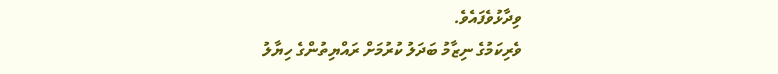ވިދާޅުވެފައެވެ.
ވެރިކަމުގެ ނިޒާމު ބަދަލު ކުރުމަށް ރައްޔިތުންގެ ހިޔާލު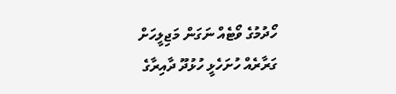ހޯދުމުގެ ވޯޓެއް ނަގަން މަޖިލީހަށް ގަރާރެއް ހުށަހެޅީ ހުޅުދޫ ދާއިރާގެ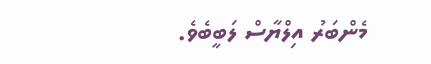މެންބަރު އިލްޔާސް ލަބީބެވެ.